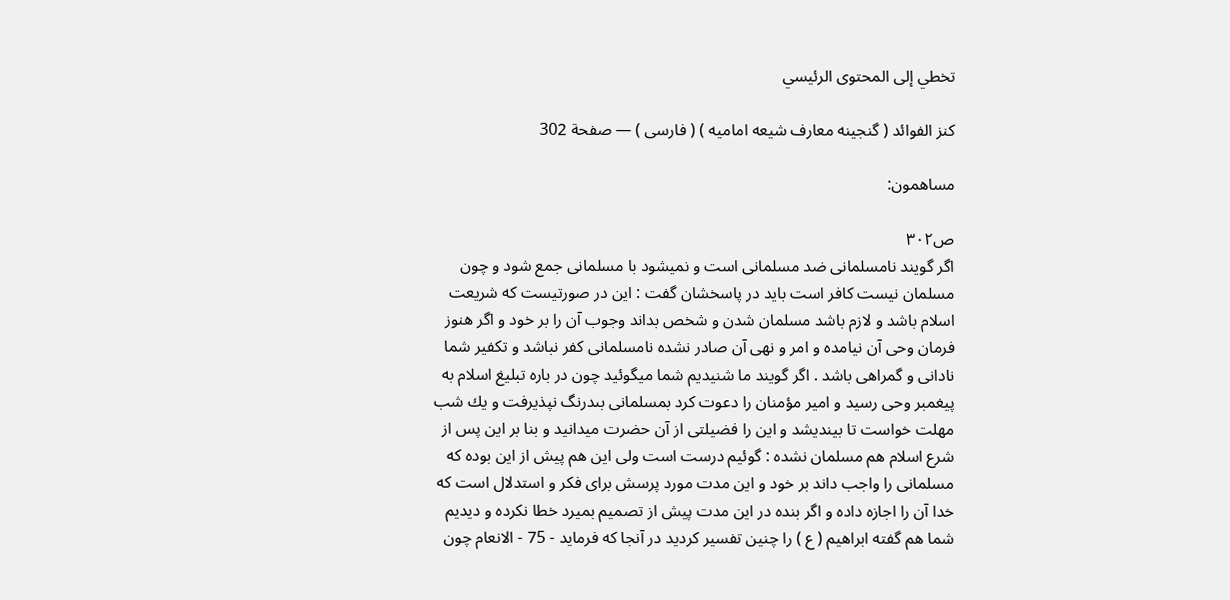تخطي إلى المحتوى الرئيسي

كنز الفوائد ( گنجينه معارف شيعه اماميه ) ( فارسى ) — صفحة 302

مساهمون:

ص٣٠٢
اگر گويند نامسلمانى ضد مسلمانى است و نميشود با مسلمانى جمع شود و چون مسلمان نيست كافر است بايد در پاسخشان گفت : اين در صورتيست كه شريعت اسلام باشد و لازم باشد مسلمان شدن و شخص بداند وجوب آن را بر خود و اگر هنوز فرمان وحى آن نيامده و امر و نهى آن صادر نشده نامسلمانى كفر نباشد و تكفير شما نادانى و گمراهى باشد . اگر گويند ما شنيديم شما ميگوئيد چون در باره تبليغ اسلام به پيغمبر وحى رسيد و امير مؤمنان را دعوت كرد بمسلمانى بىدرنگ نپذيرفت و يك شب مهلت خواست تا بينديشد و اين را فضيلتى از آن حضرت ميدانيد و بنا بر اين پس از شرع اسلام هم مسلمان نشده : گوئيم درست است ولى اين هم پيش از اين بوده كه مسلمانى را واجب داند بر خود و اين مدت مورد پرسش براى فكر و استدلال است كه خدا آن را اجازه داده و اگر بنده در اين مدت پيش از تصميم بميرد خطا نكرده و ديديم شما هم گفته ابراهيم ( ع ) را چنين تفسير كرديد در آنجا كه فرمايد - 75 - الانعام چون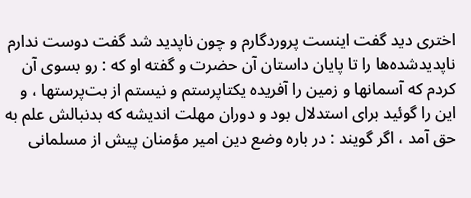اخترى ديد گفت اينست پروردگارم و چون ناپديد شد گفت دوست ندارم ناپديدشده‌ها را تا پايان داستان آن حضرت و گفته او كه : رو بسوى آن كردم كه آسمانها و زمين را آفريده يكتاپرستم و نيستم از بت‌پرستها ، و اين را گوئيد براى استدلال بود و دوران مهلت انديشه كه بدنبالش علم به حق آمد ، اگر گويند : در باره وضع دين امير مؤمنان پيش از مسلمانى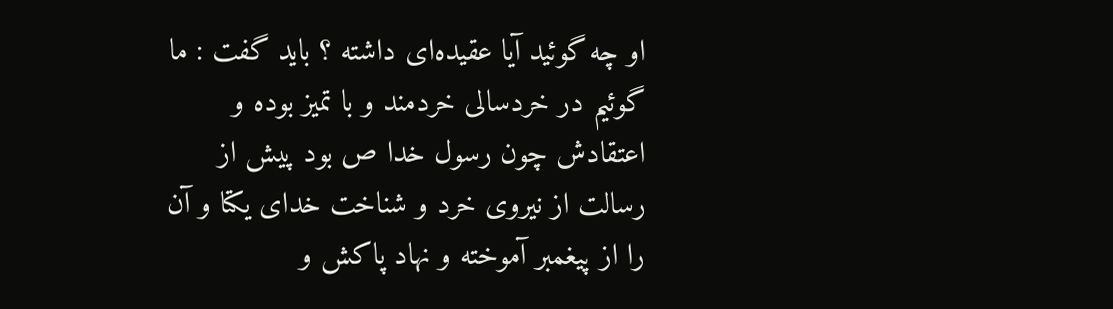او چه گوئيد آيا عقيده‌اى داشته ؟ بايد گفت : ما گوئيم در خردسالى خردمند و با تميز بوده و اعتقادش چون رسول خدا ص بود پيش از رسالت از نيروى خرد و شناخت خداى يكتا و آن را از پيغمبر آموخته و نهاد پاكش و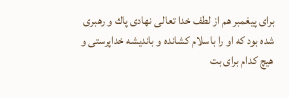براى پيغمبر هم از لطف خدا تعالى نهادى پاك و رهبرى شده بود كه او را باسلام كشانده و بانديشه خداپرستى و هيچ كدام براى بت